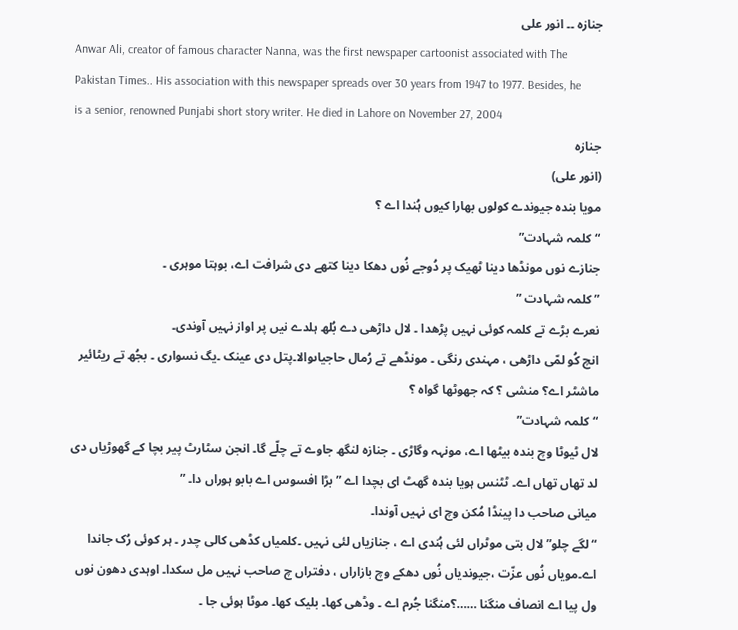جنازہ ۔۔ انور علی
Anwar Ali, creator of famous character Nanna, was the first newspaper cartoonist associated with The Pakistan Times.. His association with this newspaper spreads over 30 years from 1947 to 1977. Besides, he is a senior, renowned Punjabi short story writer. He died in Lahore on November 27, 2004
جنازہ
(انور علی)
مویا بندہ جیوندے کولوں بھارا کیوں ہُندا اے ؟
“کلمہ شہادت”
جنازے نوں مونڈھا دینا ٹھیک پر دُوجے نُوں دھکا دینا کتھے دی شرافت اے، بوہتا موہری ۔
” کلمہ شہادت ”
نعرے بڑے تے کلمہ کوئی نہیں پڑھدا ۔ لال داڑھی دے بُلھ ہلدے نیں پر اواز نہیں آوندی۔
انچ کُو لمّی داڑھی ، مہندی رنگی ۔ مونڈھے تے رُمال حاجیاںوالا۔پتل دی عینک ۔یگ نسواری ۔ بجُھ تے ریٹائیر ماشٹر اے؟ منشی ؟ کہ جھوٹھا گواہ ؟
“کلمہ شہادت”
لال ٹیوٹا وچ بندہ بیٹھا اے، مونہہ وگاڑی ۔ جنازہ لنگھ جاوے تے چلّے گا۔ انجن سٹارٹ پیر بچا کے گھوڑیاں دی لد تھاں تھاں اے۔ ٹٹنس ہویا بندہ گھٹ ای بچدا اے ” بڑا افسوس اے بابو ہوراں دا۔ ”
میانی صاحب دا پینڈا مُکن وچ ای نہیں آوندا۔
“لگے چلو”لال بتی موٹراں لئی ہُندی اے ، جنازیاں لئی نہیں ۔کلمیاں کڈھی کالی چدر ۔ ہر کوئی رُک جاندا اے۔مویاں نُوں عزّت ،جیوندیاں نُوں دھکے وچ بازاراں ، دفتراں چ صاحب نہیں مل سکدا۔ اوہدی دھون نوں ول پیا اے انصاف منگنا ……؟منگنا جُرم اے ۔ وڈھی کھا۔ بلیک کھا۔ موٹا ہوئی جا ۔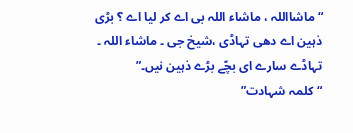“ماشااللہ ، ماشاء اللہ بی اے کر لیا اے ؟ بڑی ذہین اے دھی تہاڈی ،شیخ جی ۔ ماشاء اللہ ۔ تہاڈے سارے ای بچّے بڑے ذہین نیں۔”
“کلمہ شہادت”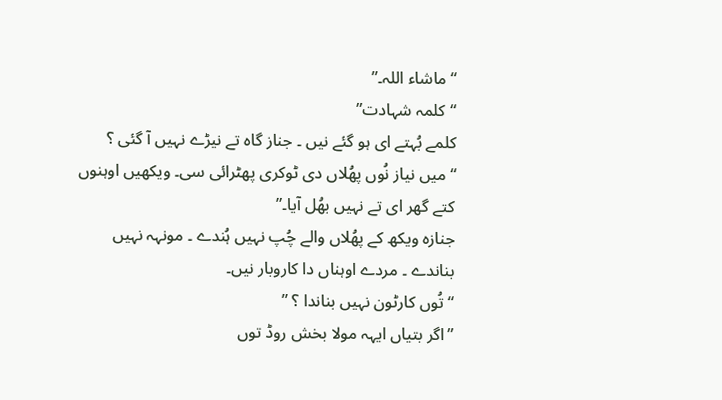“ماشاء اللہ۔”
“کلمہ شہادت”
کلمے بُہتے ای ہو گئے نیں ۔ جناز گاہ تے نیڑے نہیں آ گئی ؟
“میں نیاز نُوں پھُلاں دی ٹوکری پھٹرائی سی۔ ویکھیں اوہنوں کتے گھر ای تے نہیں بھُل آیا۔”
جنازہ ویکھ کے پھُلاں والے چُپ نہیں ہُندے ۔ مونہہ نہیں بناندے ۔ مردے اوہناں دا کاروبار نیں۔
“تُوں کارٹون نہیں بناندا ؟ ”
”اگر بتیاں ایہہ مولا بخش روڈ توں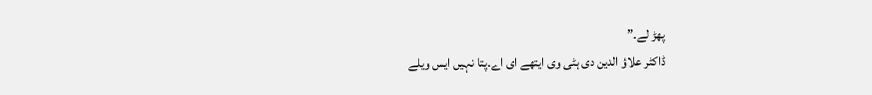پھڑ لے۔”
ڈاکٹر علاؤ الدین دی ہٹی وی ایتھے ای اے۔پتا نہیں ایس ویلے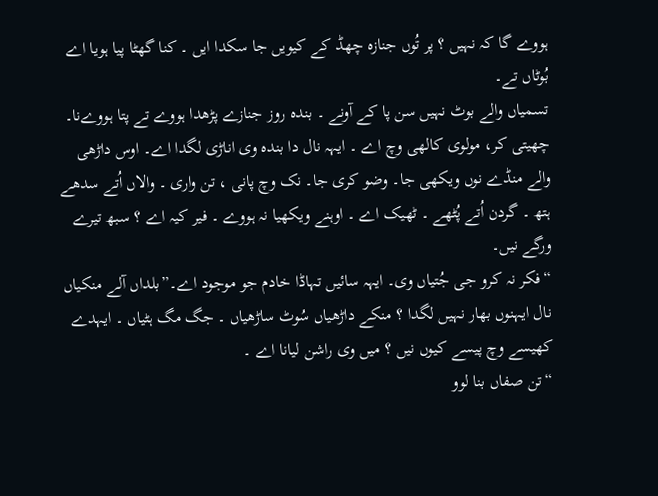ہووے گا کہ نہیں ؟ پر تُوں جنازہ چھڈ کے کیویں جا سکدا ایں ۔ کنا گھٹا پیا ہویا اے بُوٹاں تے۔
تسمیاں والے بوٹ نہیں سن پا کے آونے ۔ بندہ روز جنازے پڑھدا ہووے تے پتا ہووےنا۔
چھیتی کر، مولوی کالھی وچ اے ۔ ایہہ نال دا بندہ وی اناڑی لگدا اے۔ اوس داڑھی والے منڈے نوں ویکھی جا۔ وضو کری جا۔ نک وچ پانی ، تن واری ۔ والاں اُتے سدھے ہتھ ۔ گردن اُتے پُٹھے ۔ ٹھیک اے ۔ اوہنے ویکھیا نہ ہووے ۔ فیر کیہ اے ؟ سبھ تیرے ورگے نیں۔
“فکر نہ کرو جی جُتیاں وی۔ ایہہ سائیں تہاڈا خادم جو موجود اے۔”بلداں آلے منکیاں نال ایہنوں بھار نہیں لگدا ؟ منکے داڑھیاں سُوٹ ساڑھیاں ۔ جگ مگ ہٹیاں ۔ ایہدے کھیسے وچ پیسے کیوں نیں ؟ میں وی راشن لیانا اے ۔
“تن صفاں بنا لوو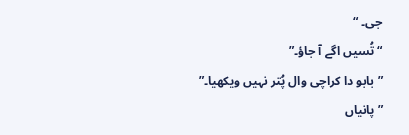جی۔ “
“تُسیں اگے آ جاؤ۔”
”بابو دا کراچی وال پُتر نہیں ویکھیا۔”
” پانیاں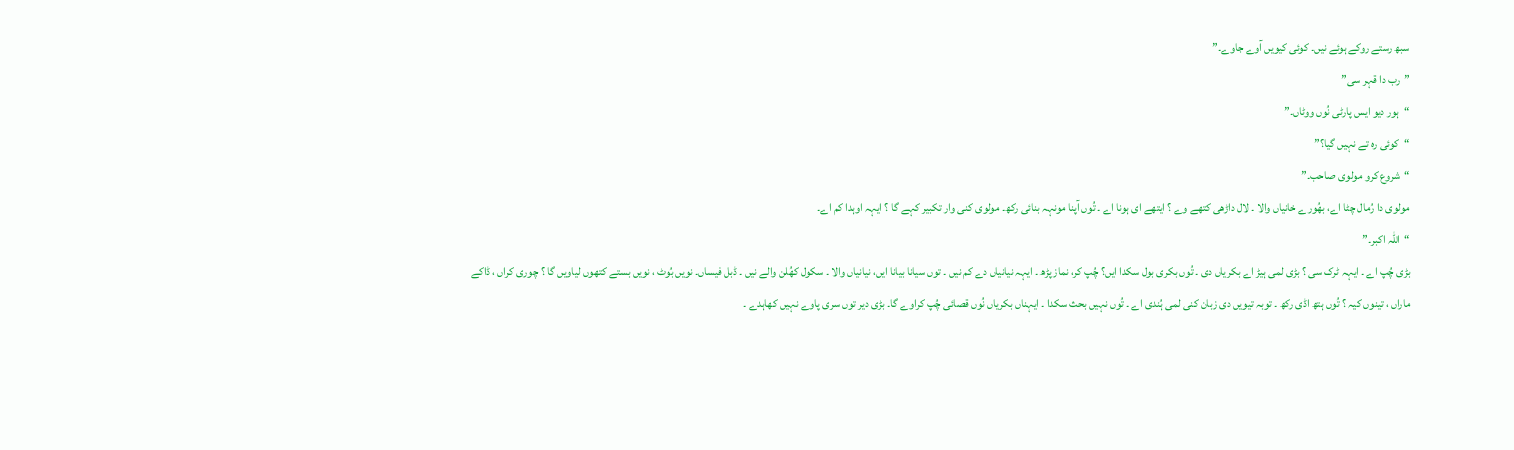سبھ رستے روکے ہوئے نیں۔ کوئی کیویں آوے جاوے۔”
”رب دا قہر سی”
“ہور دیو ایس پارٹی نُوں ووٹاں۔”
“کوئی رہ تے نہیں گیا؟”
“شروع کرو مولوی صاحب۔”
مولوی دا رُمال چٹا اے، بھُورے خانیاں والا ۔ لال داڑھی کتھے وے ؟ ایتھے ای ہونا اے ۔ تُوں آپنا مونہہ بنائی رکھ۔ مولوی کنی وار تکبیر کہے گا ؟ ایہہ اوہدا کم اے۔
“اللہ اکبر۔”
بڑی چُپ اے ۔ ایہہ ٹرک سی ؟ بڑی لمی ہیڑ اے بکریاں دی ۔ تُوں بکری بول سکدا ایں؟ چُپ کر، نماز پڑھ ۔ ایہہ نیانیاں دے کم نیں ۔ توں سیانا بیانا ایں، نیانیاں والا ۔ سکول کھُلن والے نیں ۔ ڈبل فیساں۔ نویں بُوٹ ، نویں بستے کتھوں لیاویں گا ؟ چوری کراں ، ڈاکے ماراں ، تینوں کیہ ؟ تُوں ہتھ اڈی رکھ ۔ توبہ تیویں دی زبان کنی لمی ہُندی اے ۔ تُوں نہیں بحث سکدا ۔ ایہناں بکریاں نُوں قصائی چُپ کراوے گا۔ بڑی دیر توں سری پاوے نہیں کھاہدے ۔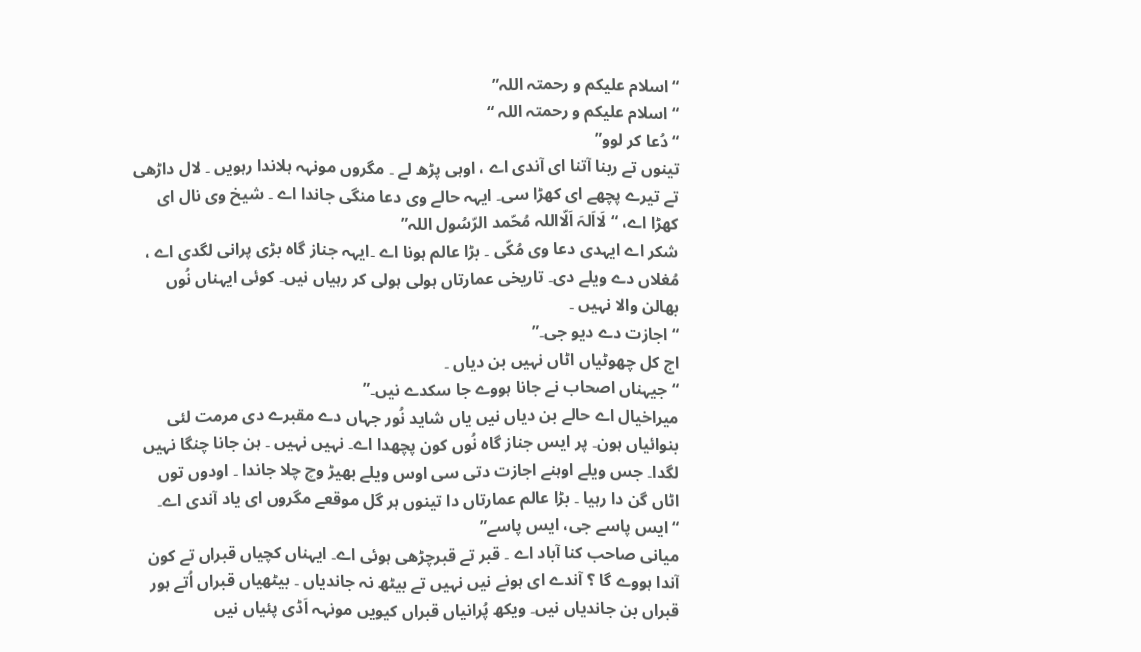“اسلام علیکم و رحمتہ اللہ”
“اسلام علیکم و رحمتہ اللہ “
“دُعا کر لوو”
تینوں تے ربنا آتنا ای آندی اے ، اوہی پڑھ لے ۔ مگروں مونہہ ہلاندا رہویں ۔ لال داڑھی تے تیرے پچھے ای کھڑا سی۔ ایہہ حالے وی دعا منگی جاندا اے ۔ شیخ وی نال ای کھڑا اے، “لَااَلہَ اَلّااللہ مُحّمد الرّسُول اللہ”
شکر اے ایہدی دعا وی مُکّی ۔ بڑا عالم ہونا اے ۔ایہہ جناز گاہ بڑی پرانی لگدی اے ، مُغلاں دے ویلے دی۔ تاریخی عمارتاں ہولی ہولی کر رہیاں نیں۔ کوئی ایہناں نُوں بھالن والا نہیں ۔
“اجازت دے دیو جی۔”
اج کل چھوٹیاں اٹاں نہیں بن دیاں ۔
“جیہناں اصحاب نے جانا ہووے جا سکدے نیں۔”
میراخیال اے حالے بن دیاں نیں یاں شاید نُور جہاں دے مقبرے دی مرمت لئی بنوائیاں ہون۔ پر ایس جناز گاہ نُوں کون پچھدا اے۔ نہیں نہیں ۔ ہن جانا چنگا نہیں لگدا۔ جس ویلے اوہنے اجازت دتی سی اوس ویلے بھیڑ وچ چلا جاندا ۔ اودوں توں اٹاں گن دا رہیا ۔ بڑا عالم عمارتاں دا تینوں ہر گل موقعے مگروں ای یاد آندی اے۔
“ایس پاسے جی، ایس پاسے”
میانی صاحب کنا آباد اے ۔ قبر تے قبرچڑھی ہوئی اے۔ ایہناں کچیاں قبراں تے کون آندا ہووے گا ؟ آندے ای ہونے نیں نہیں تے بیٹھ نہ جاندیاں ۔ بیٹھیاں قبراں اُتے ہور قبراں بن جاندیاں نیں۔ ویکھ پُرانیاں قبراں کیویں مونہہ اَڈی پئیاں نیں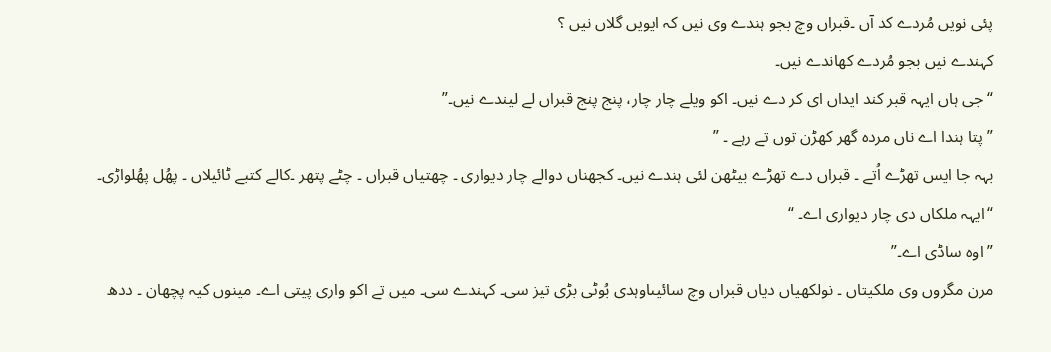پئی نویں مُردے کد آں ۔قبراں وچ بجو ہندے وی نیں کہ ایویں گلاں نیں ؟
کہندے نیں بجو مُردے کھاندے نیں۔
“جی ہاں ایہہ قبر کند ایداں ای کر دے نیں۔ اکو ویلے چار چار، پنج پنج قبراں لے لیندے نیں۔”
” پتا ہندا اے ناں مردہ گھر کھڑن توں تے رہے ۔ ”
بہہ جا ایس تھڑے اُتے ۔ قبراں دے تھڑے بیٹھن لئی ہندے نیں۔ کجھناں دوالے چار دیواری ۔ چھتیاں قبراں ۔ چٹے پتھر ۔کالے کتبے ٹائیلاں ۔ پھُل پھُلواڑی۔
“ایہہ ملکاں دی چار دیواری اے۔ “
”اوہ ساڈی اے۔”
مرن مگروں وی ملکیتاں ۔ نولکھیاں دیاں قبراں وچ سائیںاوہدی بُوٹی بڑی تیز سی۔ کہندے سی۔ میں تے اکو واری پیتی اے۔ مینوں کیہ پچھان ۔ ددھ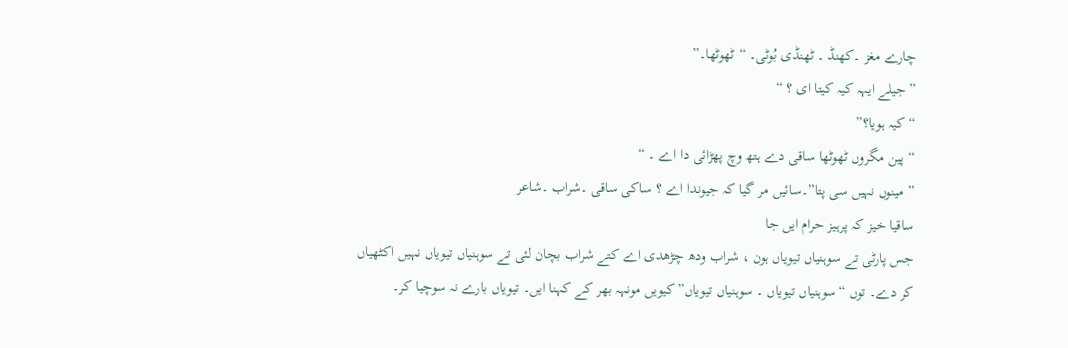چارے مغز ۔کھنڈ ۔ ٹھنڈی بُوٹی۔ “ٹھوٹھا۔”
”جیلے ایہہ کیہ کیتا ای ؟ “
“کیہ ہویا؟”
“پین مگروں ٹھوٹھا ساقی دے ہتھ وچ پھڑائی دا اے ۔ “
” مینوں نہیں سی پتا”۔سائیں مر گیا کہ جیوندا اے ؟ ساکی ساقی ۔شراب ۔شاعر
ساقیا خیز کہ پرہیز حرام ایں جا
جس پارٹی تے سوہنیاں تیویاں ہون ، شراب ودھ چڑھدی اے کتے شراب بچان لئی تے سوہنیاں تیویاں نہیں اکٹھیاں کر دے۔ توں “سوہنیاں تیویاں ۔ سوہنیاں تیویاں”کیویں مونہہ بھر کے کہنا ایں۔ تیویاں بارے نہ سوچیا کر۔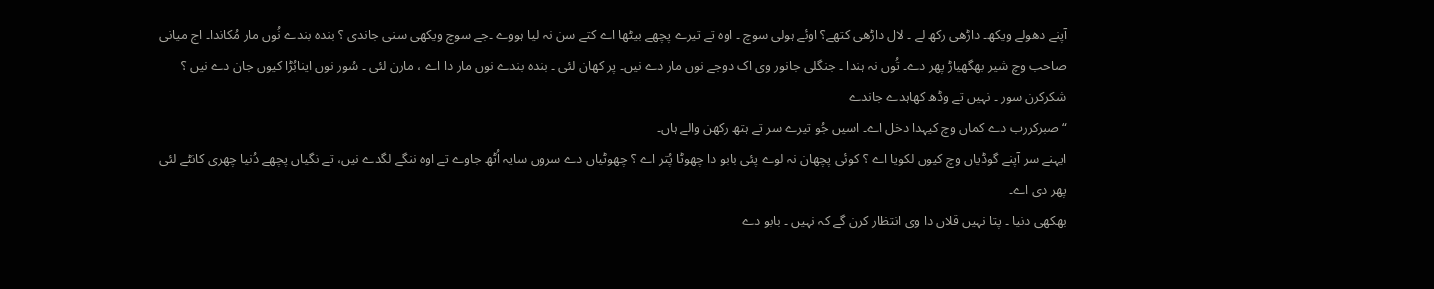آپنے دھولے ویکھ۔ داڑھی رکھ لے ۔ لال داڑھی کتھے؟ اوئے ہولی سوچ ۔ اوہ تے تیرے پچھے بیٹھا اے کتے سن نہ لیا ہووے ۔جے سوچ ویکھی سنی جاندی ؟ بندہ بندے نُوں مار مُکاندا۔ اج میانی صاحب وچ شیر بھگھیاڑ پھر دے۔ تُوں نہ ہندا ۔ جنگلی جانور وی اک دوجے نوں مار دے نیں۔ پر کھان لئی ۔ بندہ بندے نوں مار دا اے ، مارن لئی ۔ سُور نوں اینابُڑا کیوں جان دے نیں ؟ شکرکرن سور ۔ نہیں تے وڈھ کھاہدے جاندے
“صبرکررب دے کماں وچ کیہدا دخل اے۔ اسیں جُو تیرے سر تے ہتھ رکھن والے ہاں۔
ایہنے سر آپنے گوڈیاں وچ کیوں لکویا اے ؟ کوئی پچھان نہ لوے پئی بابو دا چھوٹا پُتر اے ؟ چھوٹیاں دے سروں سایہ اُٹھ جاوے تے اوہ ننگے لگدے نیں، تے نگیاں پچھے دُنیا چھری کانٹے لئی پھر دی اے۔
بھکھی دنیا ۔ پتا نہیں قلاں دا وی انتظار کرن گے کہ نہیں ۔ بابو دے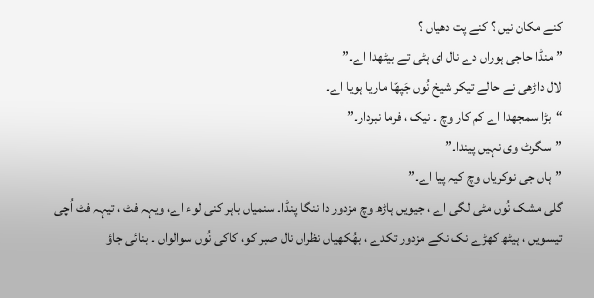کنے مکان نیں ؟ کنے پت دھیاں ؟
” منڈا حاجی ہوراں دے نال ای ہٹی تے بیٹھدا اے۔”
لال داڑھی نے حالے تیکر شیخ نُوں جَپھّا ماریا ہویا اے۔
“بڑا سمجھدا اے کم کار وچ ۔ نیک ، فرما نبردار۔”
”سگرٹ وی نہیں پیندا۔”
”ہاں جی نوکریاں وچ کیہ پیا اے۔”
گلی مشک نُوں مٹی لگی اے ، جیویں ہاڑھ وچ مزدور دا ننگا پنڈا۔ سنمیاں باہر کنی لوء اے، ویہہ فٹ ، تیہہ فٹ اُچی تیسویں ، ہیٹھ کھڑے نک نکے مزدور تکدے ، بھُکھیاں نظراں نال صبر کو، کاکی نُوں سوالواں ۔ بنائی جاؤ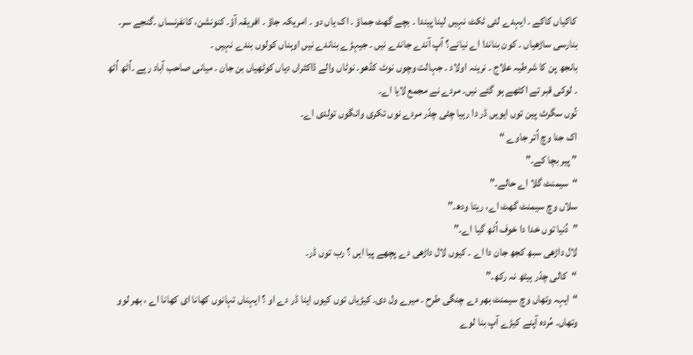کاکیاں کاکے ۔ ایہدے لئی ٹکٹ نہیں لینا پیندا ۔ بچے گھٹ جماؤ ۔ اک یاں دو ۔ امریکہ جاؤ ۔ افریقہ آؤ۔ کنونشن، کانفرنساں ۔گنجے سر۔ بنارسی ساڑھیاں ۔ کون بناندا اے نیانے؟ آپ آندے جاندے نیں ۔ جیہڑے بناندے نیں اوہناں کولوں بندے نہیں ۔
بانجھ پن کا شرطیہ علاج ۔ نرینہ اولاد ۔ جہالت وچوں نوٹ کڈھو۔ نوٹاں والے ڈاکٹراں دیاں کوٹھیاں بن جان ۔ میانی صاحب آباد رہے ۔اُٹھ اُٹھ ۔ لوکی قبر تے اکٹھے ہو گئے نیں۔ مردے نے مجمع لایا اے۔
تُوں سگرٹ پین توں ایویں ڈر دا رہیا چٹی چدّر مردے نوں تکری وانگوں تولدی اے۔
اک جنا وچ اُتر جاوے “
” پیر بچا کے۔”
“سیمنٹ گلا اے حالے۔”
سلاں وچ سیمنٹ گھٹ اے، ریتا ودھ۔”
”دُنیا توں خدا دا خوف اُٹھ گیا اے۔”
لال داڑھی سبھ کجھ جان دا اے ۔ کیوں لال داڑھی دے پچھے پیا ایں ؟ رب توں ڈر۔
“کالی چدّر ہیٹھ نہ رکھ۔”
“ایہہ وتھاں وچ سیمنٹ بھر دے چنگی طرح ۔ میرے ول دی۔ کیڑیاں توں کیوں اینا ڈر دے او ؟ ایہناں تہانوں کھانا ای کھانا اے ، بھر لوو وتھاں۔ مُردہ آپنے کیڑے آپ بنا لوے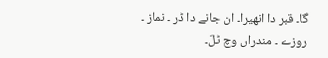گا۔ قبر دا انھیرا۔ ان جانے دا ڈر ۔ نماز ۔ روزے ۔ مندراں وچ ٹلّ۔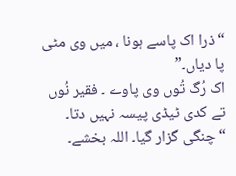“ذرا اک پاسے ہونا ، میں وی مٹی پا دیاں۔”
اک رُگ تُوں وی پاوے ۔ فقیر نُوں تے کدی ٹیڈی پیسہ نہیں دتا۔
“چنگی گزار گیا۔ اللہ بخشے۔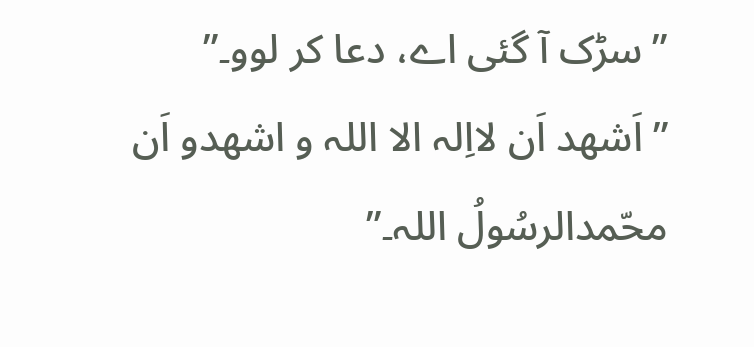”سڑک آ گئی اے، دعا کر لوو۔”
”اَشھد اَن لااِلہ الا اللہ و اشھدو اَن محّمدالرسُولُ اللہ۔”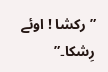”رکشا ! اوئے رِشکا۔”